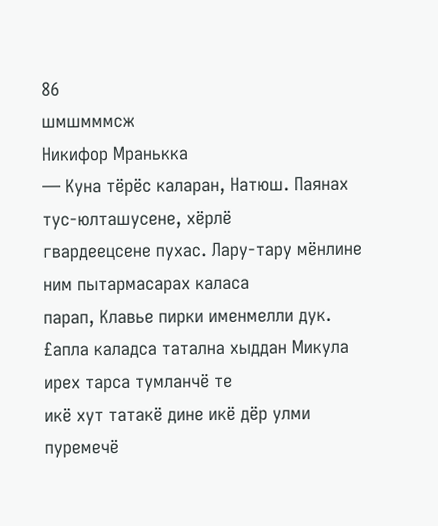86
шмшмммсж
Никифор Мранькка
— Куна тёрёс каларан, Натюш. Паянах тус-юлташусене, хёрлё
гвардеецсене пухас. Лару-тару мёнлине ним пытармасарах каласа
парап, Клавье пирки именмелли дук.
£апла каладса татална хыддан Микула ирех тарса тумланчё те
икё хут татакё дине икё дёр улми пуремечё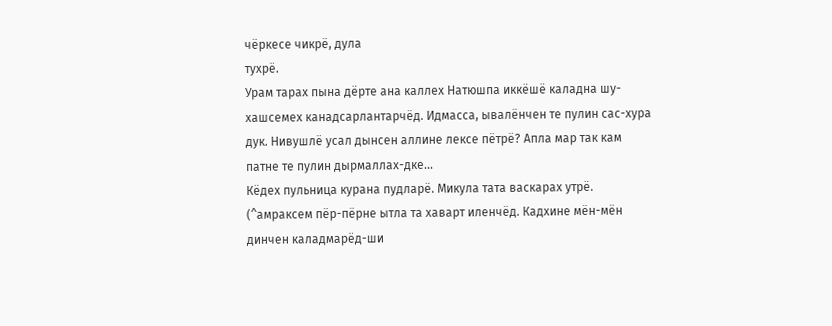чёркесе чикрё, дула
тухрё.
Урам тарах пына дёрте ана каллех Натюшпа иккёшё каладна шу-
хашсемех канадсарлантарчёд. Идмасса, ывалёнчен те пулин сас-хура
дук. Нивушлё усал дынсен аллине лексе пётрё? Апла мар так кам
патне те пулин дырмаллах-дке...
Кёдех пульница курана пудларё. Микула тата васкарах утрё.
(^амраксем пёр-пёрне ытла та хаварт иленчёд. Кадхине мён-мён
динчен каладмарёд-ши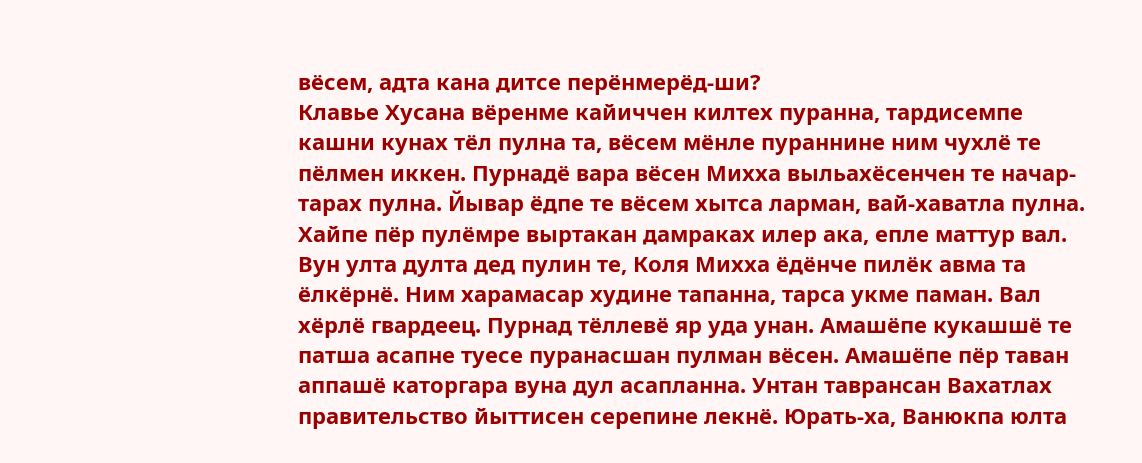вёсем, адта кана дитсе перёнмерёд-ши?
Клавье Хусана вёренме кайиччен килтех пуранна, тардисемпе
кашни кунах тёл пулна та, вёсем мёнле пураннине ним чухлё те
пёлмен иккен. Пурнадё вара вёсен Михха выльахёсенчен те начар-
тарах пулна. Йывар ёдпе те вёсем хытса ларман, вай-хаватла пулна.
Хайпе пёр пулёмре выртакан дамраках илер ака, епле маттур вал.
Вун улта дулта дед пулин те, Коля Михха ёдёнче пилёк авма та
ёлкёрнё. Ним харамасар худине тапанна, тарса укме паман. Вал
хёрлё гвардеец. Пурнад тёллевё яр уда унан. Амашёпе кукашшё те
патша асапне туесе пуранасшан пулман вёсен. Амашёпе пёр таван
аппашё каторгара вуна дул асапланна. Унтан таврансан Вахатлах
правительство йыттисен серепине лекнё. Юрать-ха, Ванюкпа юлта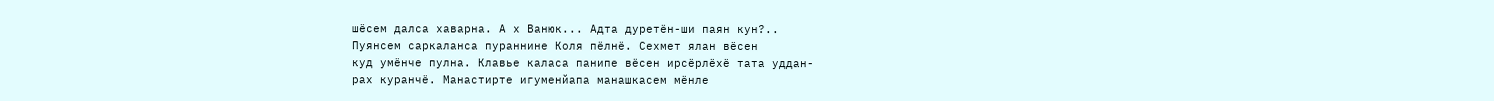шёсем далса хаварна. А х Ванюк... Адта дуретён-ши паян кун?..
Пуянсем саркаланса пураннине Коля пёлнё. Сехмет ялан вёсен
куд умёнче пулна. Клавье каласа панипе вёсен ирсёрлёхё тата уддан-
рах куранчё. Манастирте игуменйапа манашкасем мёнле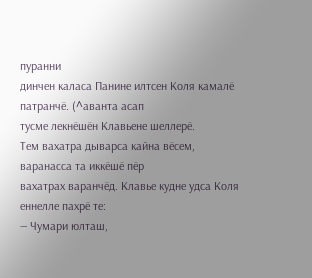пуранни
динчен каласа Панине илтсен Коля камалё патранчё. (^аванта асап
тусме лекнёшён Клавьене шеллерё.
Тем вахатра дыварса кайна вёсем, варанасса та иккёшё пёр
вахатрах варанчёд. Клавье кудне удса Коля еннелле пахрё те:
— Чумари юлташ,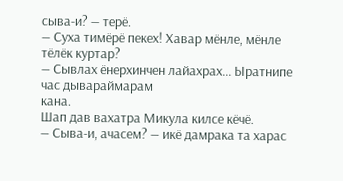сыва-и? — терё.
— Суха тимёрё пекех! Хавар мёнле, мёнле тёлёк куртар?
— Сывлах ёнерхинчен лайахрах... Ыратнипе час дывараймарам
кана.
Шап дав вахатра Микула килсе кёчё.
— Сыва-и, ачасем? — икё дамрака та харас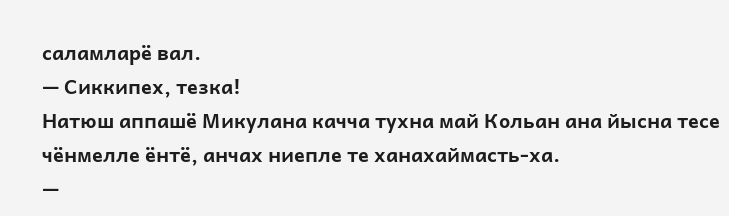саламларё вал.
— Сиккипех, тезка!
Натюш аппашё Микулана качча тухна май Кольан ана йысна тесе
чёнмелле ёнтё, анчах ниепле те ханахаймасть-ха.
—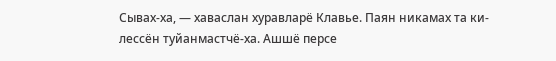Сывах-ха, — хаваслан хуравларё Клавье. Паян никамах та ки-
лессён туйанмастчё-ха. Ашшё персе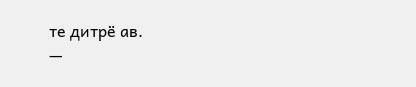те дитрё ав.
—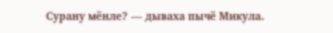Сурану мёнле? — дываха пычё Микула.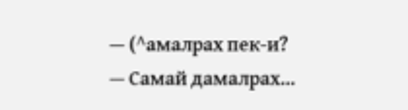— (^амалрах пек-и?
— Самай дамалрах...